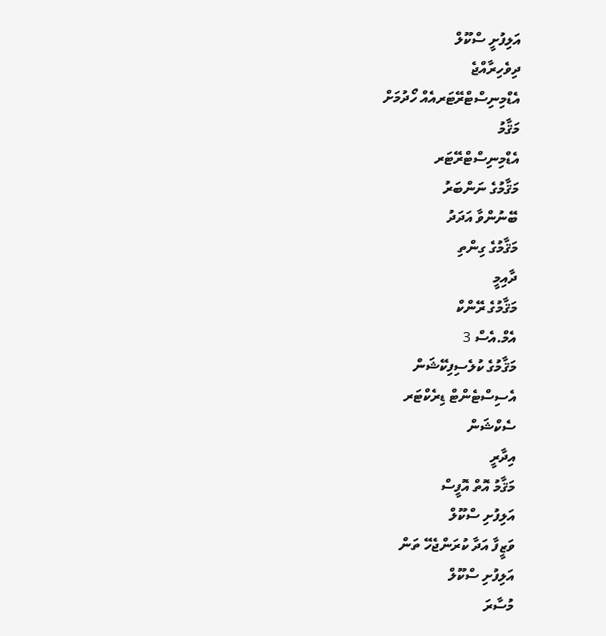އަލިފުށީ ސްކޫލް
ދިވެހިރާއްޖެ
އެޑްމިނިސްޓްރޭޓަރއެއް ހޯދުމަށް
މަޤާމު
އެޑްމިނިސްޓްރޭޓަރ
މަޤާމުގެ ނަންބަރު
ބޭނުންވާ އަދަދު
މަޤާމުގެ ގިންތި
ދާއިމީ
މަޤާމުގެ ރޭންކް
އެމް.އެސް 3
މަޤާމުގެ ކުލެސިފިކޭޝަން
އެސިސްޓެންޓް ޑިރެކްޓަރ
ސެކްޝަން
އިދާރީ
މަޤާމު އޮތް އޮފީސް
އަލިފުށި ސްކޫލް
ވަޒީފާ އަދާ ކުރަންޖެހޭ ތަން
އަލިފުށި ސްކޫލް
މުސާރަ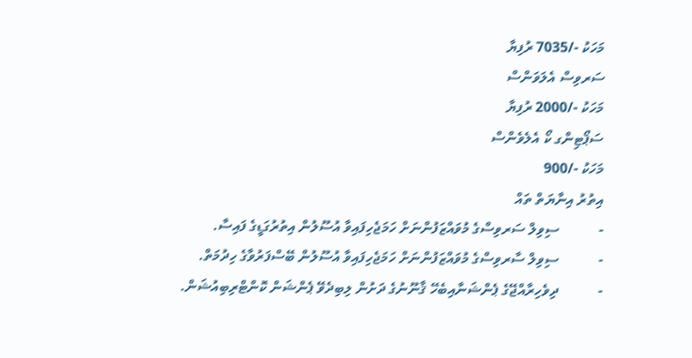މަހަކު -/7035 ރުފިޔާ
ސަރވިސް އެލަވަންސް
މަހަކު -/2000 ރުފިޔާ
ސަޕޯޓިންގ ކޯ އެލެވެންސް
މަހަކު -/900
އިތުރު އިނާޔަތް ތައް
-           ސިވިލް ސަރވިސްގެ މުވައްޒަފުންނަށް ހަމަޖެހިފައިވާ އުސޫލުން އިތުރުގަޑީގެ ފައިސާ.
-           ސިވިލް ސާރވިސްގެ މުވައްޒަފުންނަށް ހަމަޖެހިފައިވާ އުސޫލުން ބޭސްފަރުވާގެ ހިދުމަތް.
-           ދިވެހިރާއްޖޭގެ ޕެންޝަނާއިބެހޭ ޤާނޫނުގެ ދަށުން ލިބިދެވޭ ޕެންޝަން ކޮންޓްރިބިއުޝަން.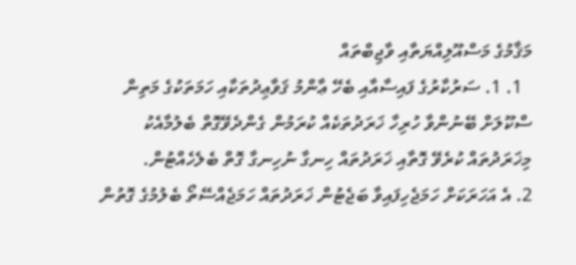މަޤާމުގެ މަސްއޫލިއްޔަތާއި ވާޖިބްތައް
  1. 1. ސަރުކާރުގެ ފައިސާއާއި ބެހޭ ޢާންމު ޤަވާޢިދުތަކާއި ހަމަތަކުގެ މަތިން ސްކޫލަށް ބޭނުންވާ ހުރިހާ ޚަރަދުތަކެއް ކުރަމުން ގެންދެވޭގޮތް ބެލުމާއެކު މިޚަރަދުތައް ކުރެވޭ ގޮތާއި ޚަރަދުތައް ހިނގާ ނުހިނގާ ގޮތް ބެލެހެއްޓުން.
2. އެ އަހަރަކަށް ހަމަޖެހިފައިވާ ބަޖެޓުން ޚަރަދުތައް ހަމަޖެއްސޭތޯ ބެލުމުގެ ގޮތުން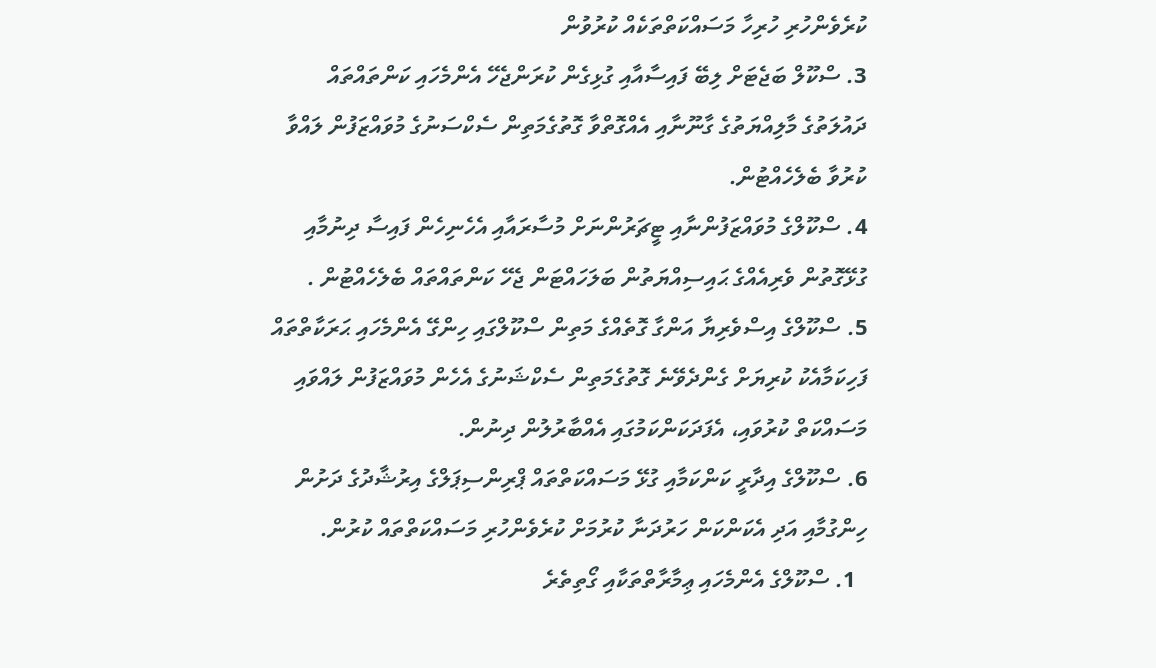ކުރެވެންހުރި ހުރިހާ މަސައްކަތްތަކެއް ކުރުވުން
3. ސްކޫލް ބަޖެޓަށް ލިބޭ ފައިސާއާއި ގުޅިގެން ކުރަންޖެހޭ އެންމެހައި ކަންތައްތައް ދައުލަތުގެ މާލިއްޔަތުގެ ގާނޫނާއި އެއްގޮތްވާ ގޮތުގެމަތިން ސެކްސަނުގެ މުވައްޒަފުން ލައްވާ ކުރުވާ ބެލެހެއްޓުން.
4. ސްކޫލްގެ މުވައްޒަފުންނާއި ޓީޗަރުންނަށް މުސާރައާއި އެހެނިހެން ފައިސާ ދިނުމާއި ގުޅޭގޮތުން ވެރިއެއްގެ ޙައިސިއްޔަތުން ބަލަހައްޓަން ޖެހޭ ކަންތައްތައް ބެލެހެއްޓުން .
5. ސްކޫލްގެ އިސްވެރިޔާ އަންގާ ގޮތެއްގެ މަތިން ސްކޫލްގައި ހިންގޭ އެންމެހައި ޙަރަކާތްތައް ފަހިކަމާއެކު ކުރިޔަށް ގެންދެވޭނެ ގޮތުގެމަތިން ސެކްޝަނުގެ އެހެން މުވައްޒަފުން ލައްވައި މަސައްކަތް ކުރުވައި، އެފަދަކަންކަމުގައި އެއްބާރުލުން ދިނުން.
6. ސްކޫލްގެ އިދާރީ ކަންކަމާއި ގުޅޭ މަސައްކަތްތައް ޕްރިންސިޕަލްގެ އިރުޝާދުގެ ދަށުން ހިންގުމާއި އަދި އެކަންކަން ހަރުދަނާ ކުރުމަށް ކުރެވެންހުރި މަސައްކަތްތައް ކުރުން.
  1. ސްކޫލްގެ އެންމެހައި ޢިމާރާތްތަކާއި ގޯތިތެރެ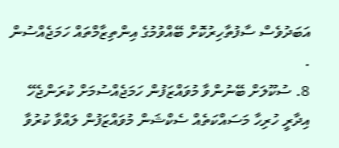އަބަދުވެސް ސާފުތާހިރުކޮށް ބޭއްވުމުގެ އިންތިޒާމްތައް ހަމަޖެއްސުން .
8. ސުކޫލަށް ބޭނުންވާ މުވައްޒަފުން ހަމަޖެއްސުމަށް ކުރަންޖެހޭ އިދާރީ ހުރިހާ މަސައްކަތެއް ސެކްޝަން މުވައްޒަފުން ލައްވާ ކުރުވާ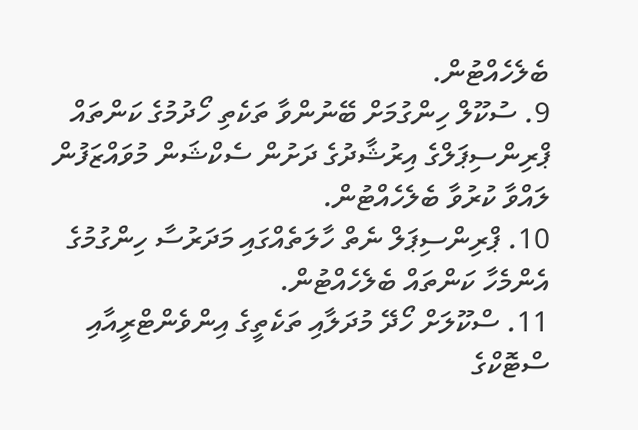ބެލެހެއްޓުން.
9. ސުކޫލް ހިންގުމަށް ބޭނުންވާ ތަކެތި ހޯދުމުގެ ކަންތައް ޕްރިންސިޕަލްގެ އިރުޝާދުގެ ދަށުން ސެކްޝަން މުވައްޒަފުން ލައްވާ ކުރުވާ ބެލެހެއްޓުން.
10. ޕްރިންސިޕަލް ނެތް ހާލަތެއްގައި މަދަރުސާ ހިންގުމުގެ އެންމެހާ ކަންތައް ބެލެހެއްޓުން.
11. ސްކޫލަށް ހޯދޭ މުދަލާއި ތަކެތީގެ އިންވެންޓްރީއާއި ސްޓޮކްގެ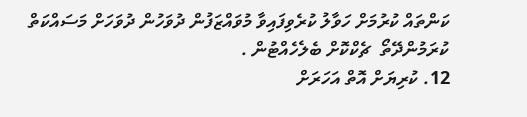ކަންތައް ކުރުމަށް ހަވާލު ކުރެވިފައިވާ މުވައްޒަފުން ދުވަހުން ދުވަހަށް މަސައްކަތް ކުރަމުންދޭތޯ  ޗެކްކޮށް ބެލެހެއްޓުން .
12. ކުރިޔަށް އޮތް އަހަރަށް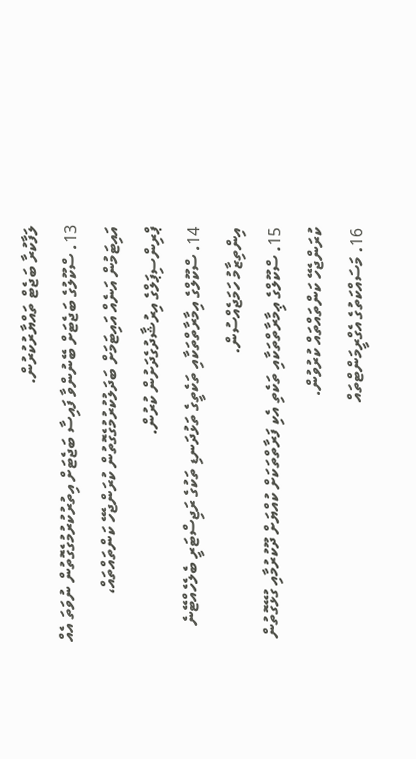ލަފާކުރާ ބަޖެޓް ތައްޔާރުކުރުން.
13. ސްކޫލުގެ ބަޖެޓަށް ބޭނުންވާ ފައިސާ ބަޖެޓަށް އިތުރުކުރުމުގެގޮތުން ނުވަތަ އެއް އައިޓަމުން އަނެއް އައިޓަމަށް ބަދަލުކުރުމުގެގޮތުން ކުރަންޖެހޭ ކަންތައްތައް، ޕްރިންސިޕަލްގެ އިރުޝާދުގެދަށުން ކުރުން.
14. ސްކޫލްގެ އިމާރާތްތަކާއި ތަކެތީގެ ތަޅުދަނޑި ތަކުގެ ރަޖިސްޓަރީ ބެލެހެއްޓޭނެ އިންތިޒާމު ހަމަޖެއްސުން.
15. ސްކޫލްގެ ޢިމާރާތްތަކާއި ތަކެތި އެކި ފަރާތްތަކަށް ކުއްޔަށް ދޫކުރުމާއި ގުޅޭގޮތުން ކުރަންޖެހޭ ކަންތައްތައް ކުރުވުން.
16. މަސައްކަތުގެ އެގްރީމަންޓްތައް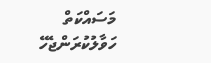މަސައްކަތް ހަވާލުކުރަންޖެހޭ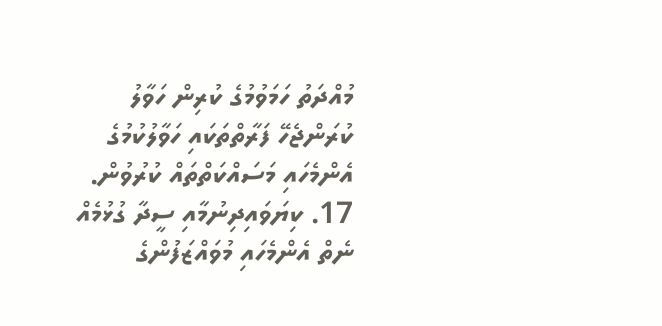މުއްދަތު ހަމަވުމުގެ ކުރިން ހަވާލު ކުރަންޖެހޭ ފަރާތްތަކައި ހަވާލުކުމުގެ އެންމެހައި މަސައްކަތްތައް ކުރުވުން.
17. ކިޔަވައިދިނުމާއި ސީދާ ގުޅުމެއް ނެތް އެންމެހައި މުވައްޒަފުންގެ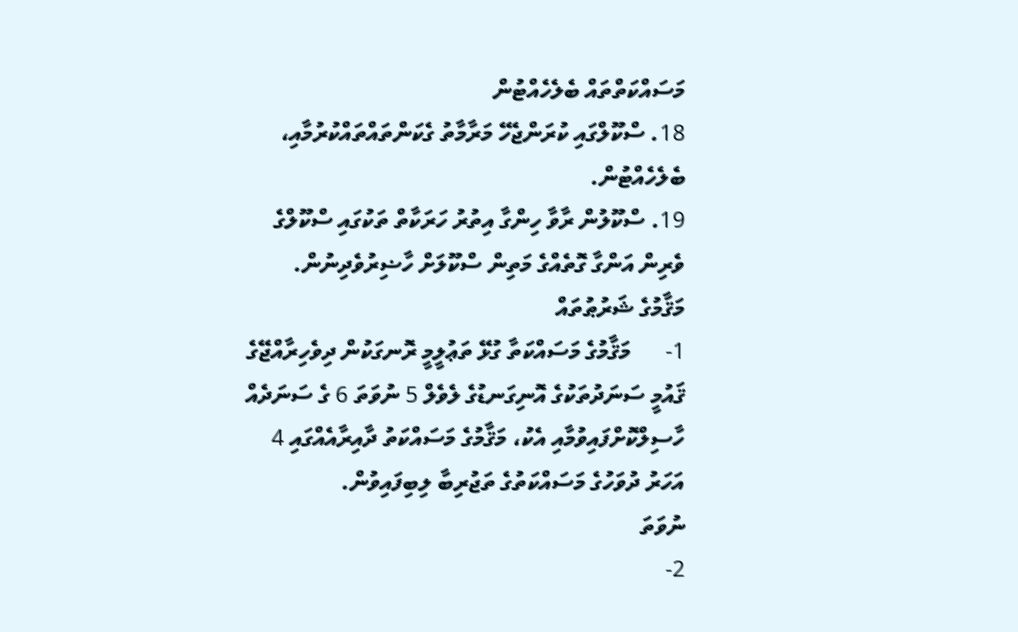މަސައްކަތްތައް ބެލެހެއްޓުން
18. ސްކޫލްގައި ކުރަންޖެހޭ މަރާމާތު ގެކަންތައްތައްކުރުމާއި، ބެލެހެއްޓުން.
19. ސްކޫލުން ރާވާ ހިންގާ އިތުރު ހަރަކާތް ތަކުގައި ސްކޫލްގެ ވެރިން އަންގާ ގޮތެއްގެ މަތިން ސްކޫލަށް ހާޟިރުވެދިނުން.
މަޤާމުގެ ޝަރުޠުތައް
1-      މަޤާމުގެ މަސައްކަތާ ގުޅޭ ތަޢުލީމީ ރޮނގަކުން ދިވެހިރާއްޖޭގެ ޤައުމީ ސަނަދުތަކުގެ އޮނިގަނޑުގެ ލެވެލް 5 ނުވަތަ 6 ގެ ސަނަދެއް ހާސިލްކޮށްފައިވުމާއި އެކު، މަޤާމުގެ މަސައްކަތު ދާއިރާއެއްގައި 4 އަހަރު ދުވަހުގެ މަސައްކަތުގެ ތަޖުރިބާ ލިބިފައިވުން.
ނުވަތަ
2-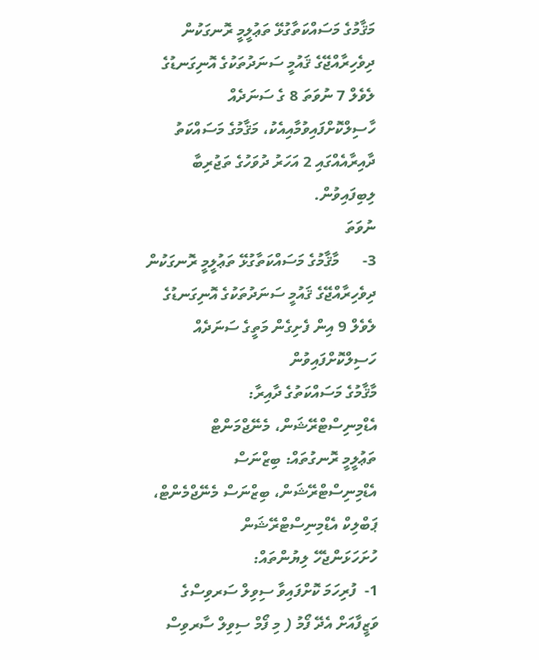މަޤާމުގެ މަސައްކަތާގުޅޭ ތަޢުލީމީ ރޮނގަކުން ދިވެހިރާއްޖޭގެ ޤައުމީ ސަނަދުތަކުގެ އޮނިގަނޑުގެ ލެވެލް 7 ނުވަތަ 8 ގެ ސަނަދެއް ހާސިލްކޮށްފައިވުމާއިއެކު، މަޤާމުގެ މަސައްކަތު ދާއިރާއެއްގައި 2 އަހަރު ދުވަހުގެ ތަޖުރިބާ ލިބިފައިވުން.
ނުވަތަ
3-      މާޤާމުގެ މަސައްކަތާގުޅޭ ތަޢުލީމީ ރޮނގަކުން ދިވެހިރާއްޖޭގެ ޤައުމީ ސަނަދުތަކުގެ އޮނިގަނޑުގެ ލެވެލް 9 އިން ފެށިގެން މަތީގެ ސަނަދެއް ހަސިލްކޮށްފައިވުން
މާޤާމުގެ މަސައްކަތުގެ ދާއިރާ: އެޑްމިނިސްޓްރޭޝަން، މެނޭޖްމަންޓް
ތަޢުލީމީ ރޮނގުތައް: ބިޒްނަސް އެޑްމިނިސްޓްރޭޝަން، ބިޒްނަސް މެނޭޖްމެންޓް، ޕަބްލިކް އެޑްމިނިސްޓްރޭޝަން
ހުށަހަޅަންޖެހޭ ލިޔުންތައް:
1-  ފުރިހަމަ ކޮށްފައިވާ ސިވިލް ސަރވިސްގެ ވަޒީފާއަށް އެދޭ ފޯމު ( މި ފޯމް ސިވިލް ސާރވިސް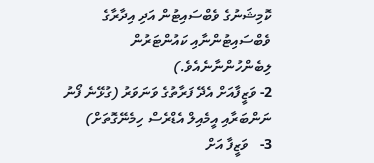ކޮމިޝަނުގެ ވެބްސައިޓުން އަދި އިދާރާގެ ވެބްސައިޓުންނާއި ކައުންޓަރުން ލިބެންހުންނާނެއެވެ.)
2- ވަޒީފާއަށް އެދޭ ފަރާތުގެ ވަނަވަރު (ގުޅޭނެ ފޯނު ނަންބަރާއި އީމެއިލް އެޑްރެސް ހިމެނޭގޮތަށް)
3-   ވަޒީފާ އަށް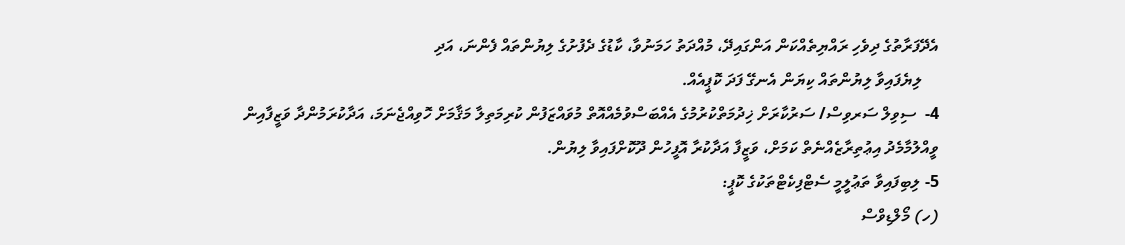އެދޭފަރާތުގެ ދިވެހި ރައްޔިތެއްކަން އަންގައިދޭ، މުއްދަތު ހަމަނުވާ، ކާޑުގެ ދެފުށުގެ ލިޔުންތައް ފެންނަ، އަދި
    ލިޔެފައިވާ ލިޔުންތައް ކިޔަން އެނގޭ ފަދަ ކޮޕީއެއް.
4-  ސިވިލް ސަރވިސް/ ސަރުކާރަށް ޚިދުމަތްކުރުމުގެ އެއްބަސްވުމެއްއޮތް މުވައްޒަފުން ކުރިމަތިލާ މަޤާމަށް ހޮވިއްޖެނަމަ، އަދާކުރަމުންދާ ވަޒީފާއިން ވީއްލުމާމެދު އިޢުތިރާޒެއްނެތް ކަމަށް، ވަޒީފާ އަދާކުރާ އޮފީހުން ދޫކޮށްފައިވާ ލިޔުން.
5- ލިބިފައިވާ ތަޢުލީމީ ސެޓްފިކެޓްތަކުގެ ކޮޕީ:
(ހ) މޯލްޑިވްސް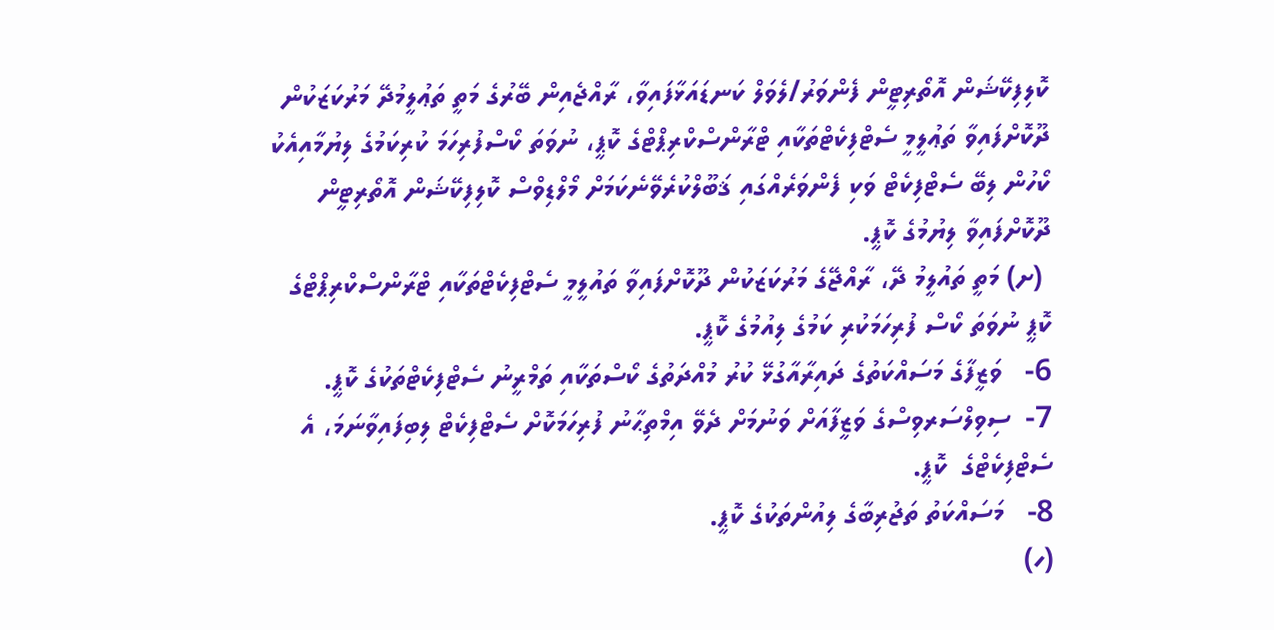ކޮލިފިކޭޝަން އޮތޯރިޓީން ފެންވަރު/ލެވަލް ކަނޑައަޅާފައިވާ، ރާއްޖެއިން ބޭރުގެ މަތީ ތަޢުލީމުދޭ މަރުކަޒަކުން ދޫކޮށްފައިވާ ތަޢުލީމީ ސެޓްފިކެޓްތަކާއި ޓްރާންސްކްރިޕްޓްގެ ކޮޕީ، ނުވަތަ ކޯސްފުރިހަމަ ކުރިކަމުގެ ލިޔުމާއިއެކު ކޯހުން ލިބޭ ސެޓްފިކެޓް ވަކި ފެންވަރެއްގައި ޤަބޫލްކުރެވޭނެކަމަށް މޯލްޑިވްސް ކޮލިފިކޭޝަން އޮތޯރިޓީން ދޫކޮށްފައިވާ ލިޔުމުގެ ކޮޕީ.
 (ށ) މަތީ ތައުލީމު ދޭ، ރާއްޖޭގެ މަރުކަޒަކުން ދޫކޮށްފައިވާ ތައުލީމީ ސެޓްފިކެޓްތަކާއި ޓްރާންސްކްރިޕްޓްގެ   ކޮޕީ ނުވަތަ ކޯސް ފުރިހަމަކުރި ކަމުގެ ލިއުމުގެ ކޮޕީ.
6-   ވަޒީފާގެ މަސައްކަތުގެ ދައިރާއާގުޅޭ ކުރު މުއްދަތުގެ ކޯސްތަކާއި ތަމްރީނު ސެޓްފިކެޓްތަކުގެ ކޮޕީ.
7-  ސިވިލްސަރވިސްގެ ވަޒީފާއަށް ވަނުމަށް ދެވޭ އިމްތިޙާނު ފުރިހަމަކޮށް ސެޓްފިކެޓް ލިބިފައިވާނަމަ، އެ ސެޓްފިކެޓްގެ  ކޮޕީ.
8-   މަސައްކަތު ތަޖުރިބާގެ ލިއުންތަކުގެ ކޮޕީ.
(ހ)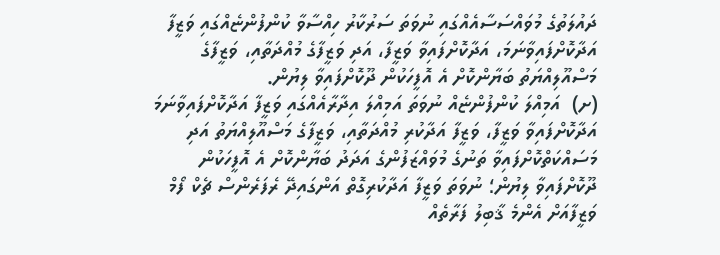ދައުލަތުގެ މުވައްސަސާއެއްގައި ނުވަތަ ސަރުކާރު ހިއްސާވާ ކުންފުންޏެއްގައި ވަޒީފާ އަދާކޮށްފައިވާނަމަ، އަދާކޮށްފައިވާ ވަޒީފާ، އަދި ވަޒީފާގެ މުއްދަތާއި، ވަޒީފާގެ މަސްއޫލިއްޔަތު ބަޔާންކޮށް އެ އޮފީހަކުން ދޫކޮށްފައިވާ ލިޔުން.
(ށ)  އަމިއްލަ ކުންފުންޏެއް ނުވަތަ އަމިއްލަ އިދާރާއެއްގައި ވަޒީފާ އަދާކޮށްފައިވާނަމަ އަދާކޮށްފައިވާ ވަޒީފާ، ވަޒީފާ އަދާކުރި މުއްދަތާއި، ވަޒީފާގެ މަސްއޫލިއްޔަތު އަދި މަސައްކަތްކޮށްފައިވާ ތަނުގެ މުވައްޒަފުންގެ އަދަދު ބަޔާންކޮށް އެ އޮފީހަކުން ދޫކޮށްފައިވާ ލިޔުން؛ ނުވަތަ ވަޒީފާ އަދާކުރިގޮތް އަންގައިދޭ ރެފަރެންސް ޗެކް ފޯމް
ވަޒީފާއަށް އެންމެ ޤާބިލު ފަރާތެއް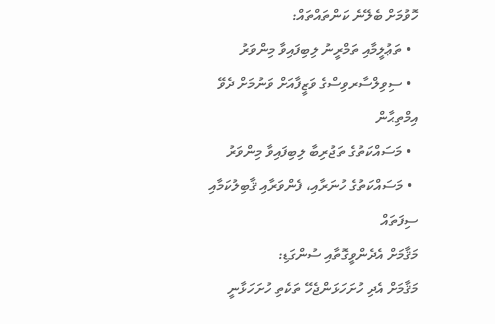ހޮވުމަށް ބެލޭނެ ކަންތައްތައް:
  • ތަޢުލީމާއި ތަމްރީނު ލިބިފައިވާ މިންވަރު
  • ސިވިލްސާރވިސްގެ ވަޒީފާއަށް ވަނުމަށް ދެވޭ އިމްތިޙާން
  • މަސައްކަތުގެ ތަޖުރިބާ ލިބިފައިވާ މިންވަރު
  • މަސައްކަތުގެ ހުނަރާއި، ފެންވަރާއި ޤާބިލުކަމާއި ސިފަތައް
މަޤާމަށް އެދެންވީގޮތާއި ސުންގަޑި:
މަޤާމަށް އެދި ހުށަހަޅަންޖެހޭ ތަކެތި ހުށަހަޅާނީ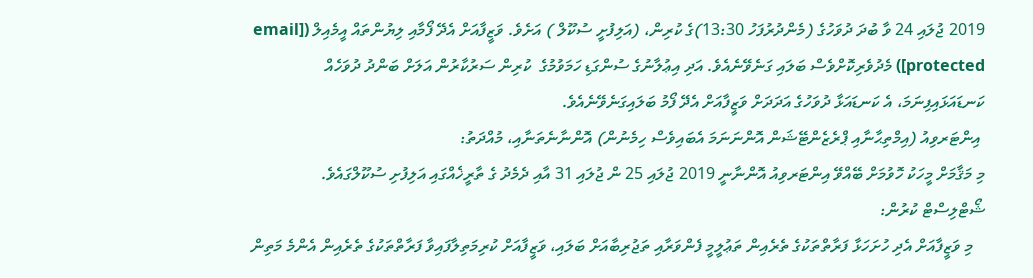2019 ޖުލައި 24 ވާ ބުދަ ދުވަހުގެ (މެންދުރުފަހު 13:30)ގެ ކުރިން، (އަލިފުށީ ސުކޫލް ) އަށެވެ. ވަޒީފާއަށް އެދޭ ފޯމާއި ލިޔުންތައް އީމެއިލް ([email protected]) މެދުވެރިކޮށްވެސް ބަލައި ގަނެވޭނެއެވެ. އަދި އިޢުލާނުގެ ސުންގަޑި ހަމަވުމުގެ  ކުރިން ސަރުކާރުން އަލަށް ބަންދު ދުވަހެއް ކަނޑައަޅައިފިނަމަ، އެ ކަނޑައަޅާ ދުވަހުގެ އަދަދަށް ވަޒީފާއަށް އެދޭ ފޯމު ބަލައިގަނެވޭނެއެވެ.
 އިންޓަރވިއު (އިމްތިޙާނާއި ޕްރެޒެންޓޭޝަން އޮންނަނަމަ އެބައިވެސް ހިމެނުން) އޮންނާނެތަނާއި، މުއްދަތު:
މި މަޤާމަށް މީހަކު ހޮވުމަށް ބޭއްވޭ އިންޓަރވިއު އޮންނާނީ 2019 ޖުލައި 25 ން ޖުލައި 31 އާއި ދެމެދު ގެ ތާރީޚެއްގައި އަލިފުށި ސުކޫލްގައެވެ.
ޝޯޓްލިސްޓް ކުރުން:
   މި ވަޒީފާއަށް އެދި ހުށަހަޅާ ފަރާތްތަކުގެ ތެރެއިން ތަޢުލީމީ ފެންވަރާއި ތަޖުރިބާއަށް ބަލައި، ވަޒީފާއަށް ކުރިމަތިލާފައިވާ ފަރާތްތަކުގެ ތެރެއިން އެންމެ މަތިން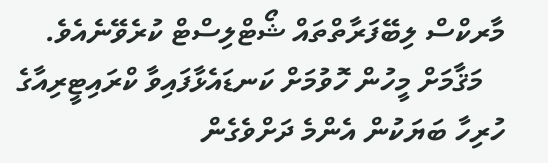މާރކްސް ލިބޭފަރާތްތައް ޝޯޓްލިސްޓް ކުރެވޭނެއެވެ.
   މަޤާމަށް މީހުން ހޮވުމަށް ކަނޑައެޅާފައިވާ ކްރައިޓީރިއާގެ ހުރިހާ ބަޔަކުން އެންމެ ދަށްވެގެން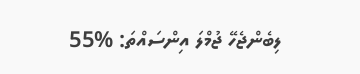ލިބެންޖެހޭ ޖުމްލަ އިންސައްތަ: %55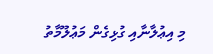މި އިޢުލާނާއި ގުޅިގެން މަޢުލޫމާތު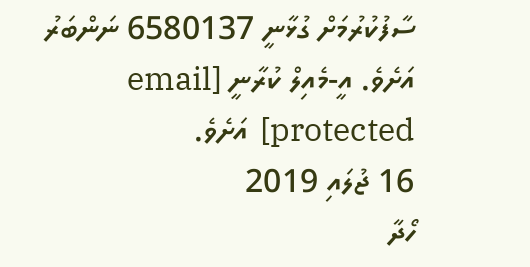ސާފުކުރުމަށް ގުޅާނީ 6580137 ނަންބަރު އަށެވެ. އީ-މެއިލް ކުރާނީ [email protected]  އަށެވެ.
16 ޖުލައި 2019
ހޯދާ